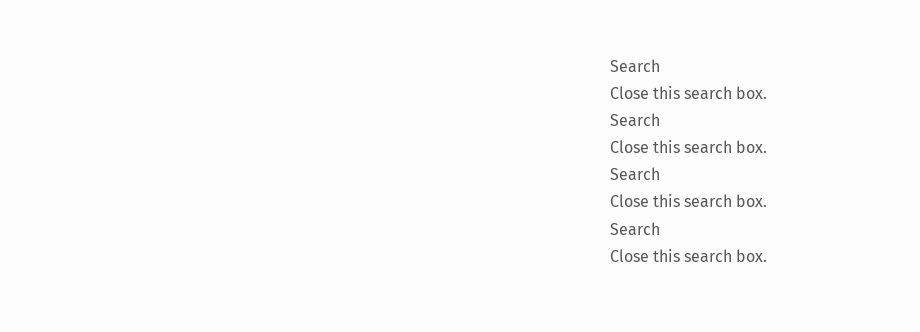Search
Close this search box.
Search
Close this search box.
Search
Close this search box.
Search
Close this search box.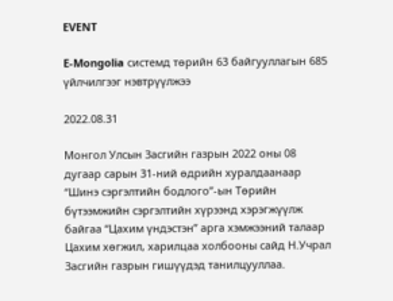EVENT

E-Mongolia системд төрийн 63 байгууллагын 685 үйлчилгээг нэвтрүүлжээ

2022.08.31

Монгол Улсын Засгийн газрын 2022 оны 08 дугаар сарын 31-ний өдрийн хуралдаанаар “Шинэ сэргэлтийн бодлого”-ын Төрийн бүтээмжийн сэргэлтийн хүрээнд хэрэгжүүлж байгаа “Цахим үндэстэн” арга хэмжээний талаар Цахим хөгжил, харилцаа холбооны сайд Н.Учрал Засгийн газрын гишүүдэд танилцууллаа.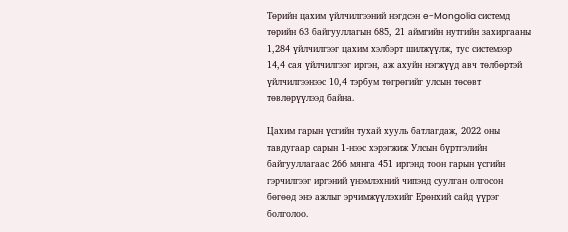Төрийн цахим үйлчилгээний нэгдсэн e-Mongolia системд төрийн 63 байгууллагын 685, 21 аймгийн нутгийн захиргааны 1,284 үйлчилгээг цахим хэлбэрт шилжүүлж, тус системээр 14,4 сая үйлчилгээг иргэн, аж ахуйн нэгжүүд авч төлбөртэй үйлчилгээнээс 10,4 тэрбум төгрөгийг улсын төсөвт төвлөрүүлээд байна.

Цахим гарын үсгийн тухай хууль батлагдаж, 2022 оны тавдугаар сарын 1-нээс хэрэгжиж Улсын бүртгэлийн байгууллагаас 266 мянга 451 иргэнд тоон гарын үсгийн гэрчилгээг иргэний үнэмлэхний чипэнд суулган олгосон бөгөөд энэ ажлыг эрчимжүүлэхийг Ерөнхий сайд үүрэг болголоо.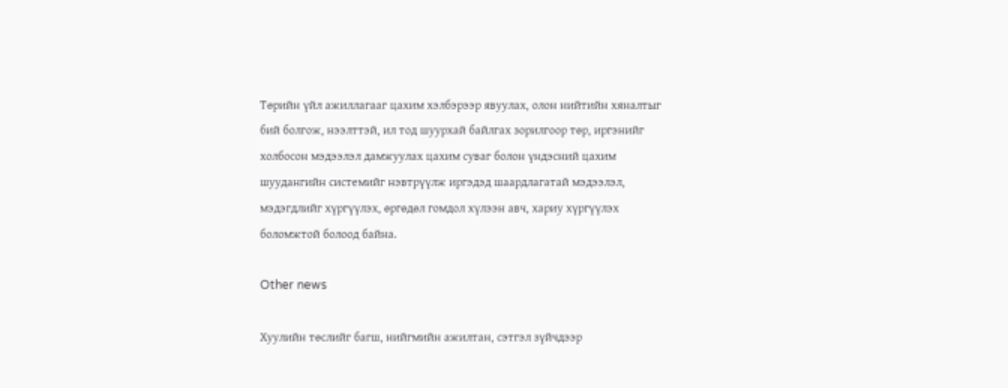Төрийн үйл ажиллагааг цахим хэлбэрээр явуулах, олон нийтийн хяналтыг бий болгож, нээлттэй, ил тод шуурхай байлгах зорилгоор төр, иргэнийг холбосон мэдээлэл дамжуулах цахим суваг болон үндэсний цахим шуудангийн системийг нэвтрүүлж иргэдэд шаардлагатай мэдээлэл, мэдэгдлийг хүргүүлэх, өргөдөл гомдол хүлээн авч, хариу хүргүүлэх боломжтой болоод байна.

Other news

Хуулийн төслийг багш, нийгмийн ажилтан, сэтгэл зүйчдээр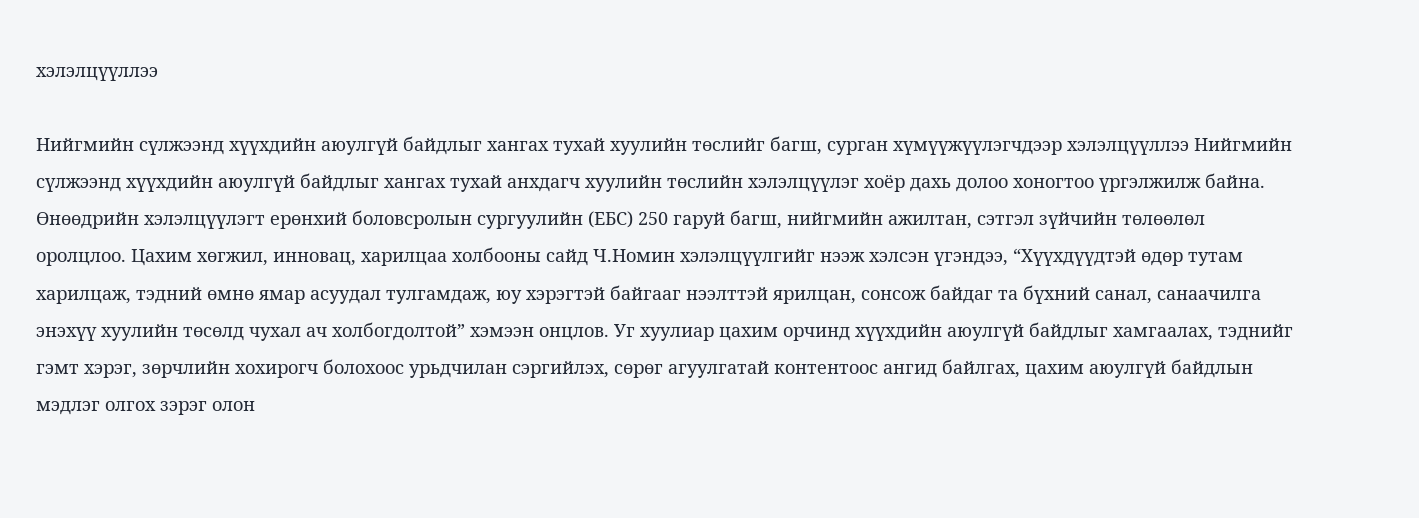хэлэлцүүллээ

Нийгмийн сүлжээнд хүүхдийн аюулгүй байдлыг хангах тухай хуулийн төслийг багш, сурган хүмүүжүүлэгчдээр хэлэлцүүллээ Нийгмийн сүлжээнд хүүхдийн аюулгүй байдлыг хангах тухай анхдагч хуулийн төслийн хэлэлцүүлэг хоёр дахь долоо хоногтоо үргэлжилж байна. Өнөөдрийн хэлэлцүүлэгт ерөнхий боловсролын сургуулийн (ЕБС) 250 гаруй багш, нийгмийн ажилтан, сэтгэл зүйчийн төлөөлөл оролцлоо. Цахим хөгжил, инновац, харилцаа холбооны сайд Ч.Номин хэлэлцүүлгийг нээж хэлсэн үгэндээ, “Хүүхдүүдтэй өдөр тутам харилцаж, тэдний өмнө ямар асуудал тулгамдаж, юу хэрэгтэй байгааг нээлттэй ярилцан, сонсож байдаг та бүхний санал, санаачилга энэхүү хуулийн төсөлд чухал ач холбогдолтой” хэмээн онцлов. Уг хуулиар цахим орчинд хүүхдийн аюулгүй байдлыг хамгаалах, тэднийг гэмт хэрэг, зөрчлийн хохирогч болохоос урьдчилан сэргийлэх, сөрөг агуулгатай контентоос ангид байлгах, цахим аюулгүй байдлын мэдлэг олгох зэрэг олон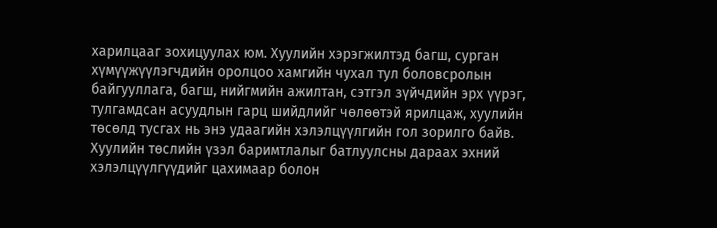харилцааг зохицуулах юм. Хуулийн хэрэгжилтэд багш, сурган хүмүүжүүлэгчдийн оролцоо хамгийн чухал тул боловсролын байгууллага, багш, нийгмийн ажилтан, сэтгэл зүйчдийн эрх үүрэг, тулгамдсан асуудлын гарц шийдлийг чөлөөтэй ярилцаж, хуулийн төсөлд тусгах нь энэ удаагийн хэлэлцүүлгийн гол зорилго байв. Хуулийн төслийн үзэл баримтлалыг батлуулсны дараах эхний хэлэлцүүлгүүдийг цахимаар болон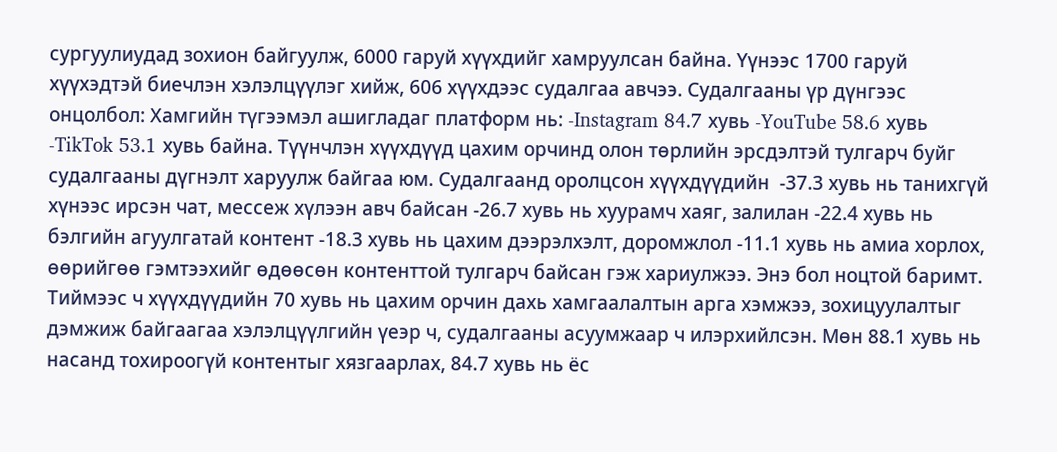сургуулиудад зохион байгуулж, 6000 гаруй хүүхдийг хамруулсан байна. Үүнээс 1700 гаруй хүүхэдтэй биечлэн хэлэлцүүлэг хийж, 606 хүүхдээс судалгаа авчээ. Судалгааны үр дүнгээс онцолбол: Хамгийн түгээмэл ашигладаг платформ нь: -Instagram 84.7 хувь -YouTube 58.6 хувь -TikTok 53.1 хувь байна. Түүнчлэн хүүхдүүд цахим орчинд олон төрлийн эрсдэлтэй тулгарч буйг судалгааны дүгнэлт харуулж байгаа юм. Судалгаанд оролцсон хүүхдүүдийн  -37.3 хувь нь танихгүй хүнээс ирсэн чат, мессеж хүлээн авч байсан -26.7 хувь нь хуурамч хаяг, залилан -22.4 хувь нь бэлгийн агуулгатай контент -18.3 хувь нь цахим дээрэлхэлт, доромжлол -11.1 хувь нь амиа хорлох, өөрийгөө гэмтээхийг өдөөсөн контенттой тулгарч байсан гэж хариулжээ. Энэ бол ноцтой баримт. Тиймээс ч хүүхдүүдийн 70 хувь нь цахим орчин дахь хамгаалалтын арга хэмжээ, зохицуулалтыг дэмжиж байгаагаа хэлэлцүүлгийн үеэр ч, судалгааны асуумжаар ч илэрхийлсэн. Мөн 88.1 хувь нь насанд тохироогүй контентыг хязгаарлах, 84.7 хувь нь ёс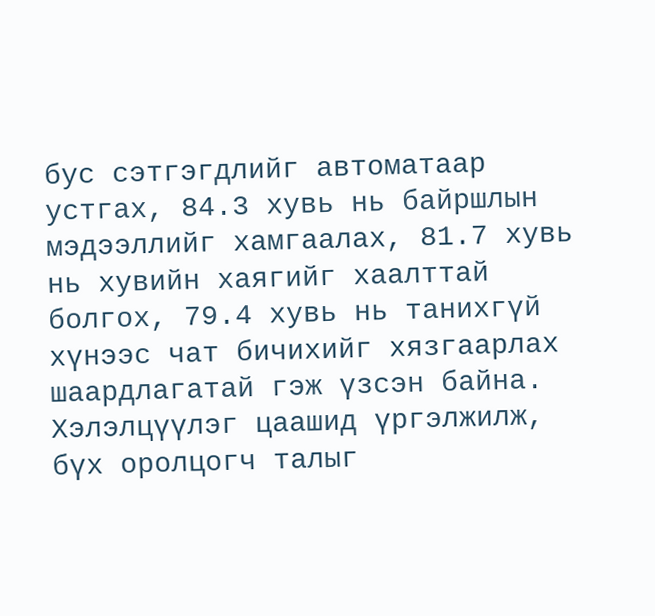бус сэтгэгдлийг автоматаар устгах, 84.3 хувь нь байршлын мэдээллийг хамгаалах, 81.7 хувь нь хувийн хаягийг хаалттай болгох, 79.4 хувь нь танихгүй хүнээс чат бичихийг хязгаарлах шаардлагатай гэж үзсэн байна. Хэлэлцүүлэг цаашид үргэлжилж, бүх оролцогч талыг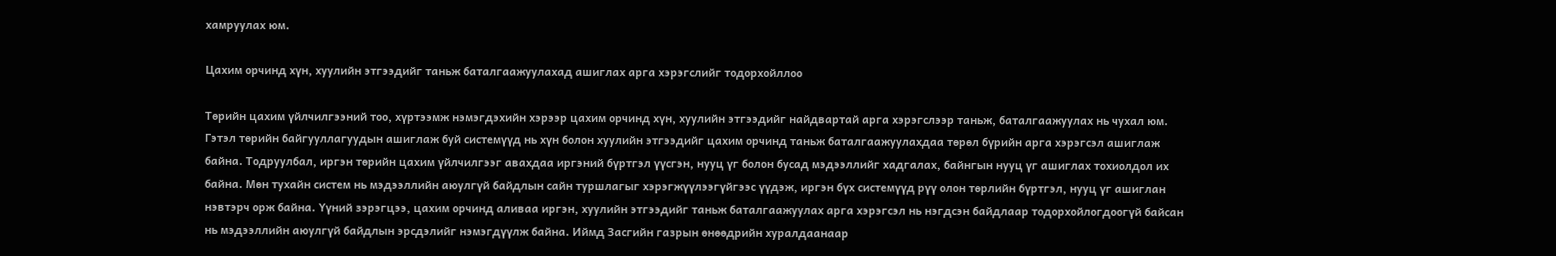хамруулах юм.

Цахим орчинд хүн, хуулийн этгээдийг таньж баталгаажуулахад ашиглах арга хэрэгслийг тодорхойллоо

Төрийн цахим үйлчилгээний тоо, хүртээмж нэмэгдэхийн хэрээр цахим орчинд хүн, хуулийн этгээдийг найдвартай арга хэрэгслээр таньж, баталгаажуулах нь чухал юм. Гэтэл төрийн байгууллагуудын ашиглаж буй системүүд нь хүн болон хуулийн этгээдийг цахим орчинд таньж баталгаажуулахдаа төрөл бүрийн арга хэрэгсэл ашиглаж байна. Тодруулбал, иргэн төрийн цахим үйлчилгээг авахдаа иргэний бүртгэл үүсгэн, нууц үг болон бусад мэдээллийг хадгалах, байнгын нууц үг ашиглах тохиолдол их байна. Мөн тухайн систем нь мэдээллийн аюулгүй байдлын сайн туршлагыг хэрэгжүүлээгүйгээс үүдэж, иргэн бүх системүүд рүү олон төрлийн бүртгэл, нууц үг ашиглан нэвтэрч орж байна. Үүний зэрэгцээ, цахим орчинд аливаа иргэн, хуулийн этгээдийг таньж баталгаажуулах арга хэрэгсэл нь нэгдсэн байдлаар тодорхойлогдоогүй байсан нь мэдээллийн аюулгүй байдлын эрсдэлийг нэмэгдүүлж байна. Иймд Засгийн газрын өнөөдрийн хуралдаанаар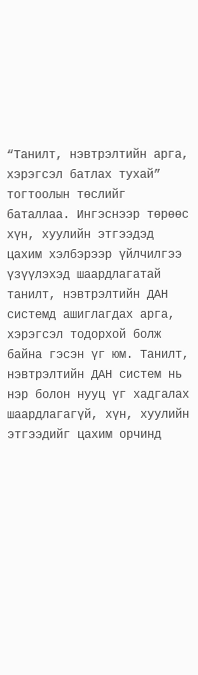“Танилт, нэвтрэлтийн арга, хэрэгсэл батлах тухай” тогтоолын төслийг баталлаа. Ингэснээр төрөөс хүн, хуулийн этгээдэд цахим хэлбэрээр үйлчилгээ үзүүлэхэд шаардлагатай танилт, нэвтрэлтийн ДАН системд ашиглагдах арга, хэрэгсэл тодорхой болж байна гэсэн үг юм. Танилт, нэвтрэлтийн ДАН систем нь нэр болон нууц үг хадгалах шаардлагагүй, хүн, хуулийн этгээдийг цахим орчинд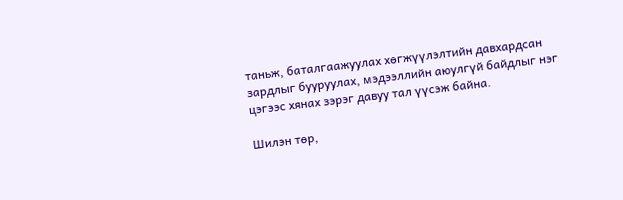таньж, баталгаажуулах хөгжүүлэлтийн давхардсан зардлыг бууруулах, мэдээллийн аюулгүй байдлыг нэг цэгээс хянах зэрэг давуу тал үүсэж байна.

Шилэн төр,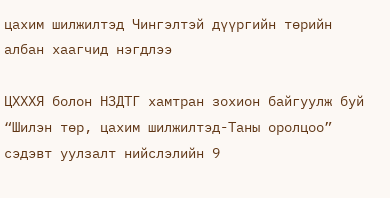цахим шилжилтэд Чингэлтэй дүүргийн төрийн албан хаагчид нэгдлээ

ЦХХХЯ болон НЗДТГ хамтран зохион байгуулж буй “Шилэн төр, цахим шилжилтэд-Таны оролцоо” сэдэвт уулзалт нийслэлийн 9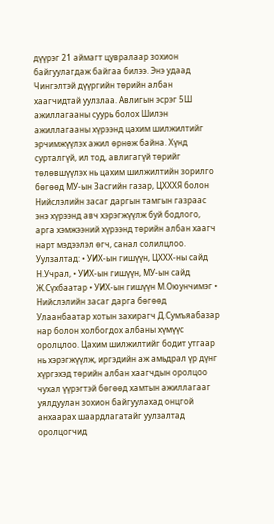дүүрэг 21 аймагт цувралаар зохион байгуулагдаж байгаа билээ. Энэ удаад Чингэлтэй дүүргийн төрийн албан хаагчидтай уулзлаа. Авлигын эсрэг 5Ш ажиллагааны суурь болох Шилэн ажиллагааны хүрээнд цахим шилжилтийг эрчимжүүлэх ажил өрнөж байна. Хүнд сурталгүй, ил тод, авлигагүй төрийг төлөвшүүлэх нь цахим шилжилтийн зорилго бөгөөд МУ-ын Засгийн газар, ЦХХХЯ болон Нийслэлийн засаг даргын тамгын газраас энэ хүрээнд авч хэрэгжүүлж буй бодлого, арга хэмжээний хүрээнд төрийн албан хаагч нарт мэдээлэл өгч, санал солилцлоо. Уулзалтад: • УИХ-ын гишүүн, ЦХХХ-ны сайд Н.Учрал, • УИХ-ын гишүүн, МУ-ын сайд Ж.Сүхбаатар • УИХ-ын гишүүн М.Оюунчимэг • Нийслэлийн засаг дарга бөгөөд Улаанбаатар хотын захирагч Д.Сумъяабазар нар болон холбогдох албаны хүмүүс оролцлоо. Цахим шилжилтийг бодит утгаар нь хэрэгжүүлж, иргэдийн аж амьдрал үр дүнг хүргэхэд төрийн албан хаагчдын оролцоо чухал үүрэгтэй бөгөөд хамтын ажиллагааг уялдуулан зохион байгуулахад онцгой анхаарах шаардлагатайг уулзалтад оролцогчид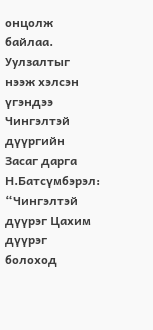онцолж байлаа. Уулзалтыг нээж хэлсэн үгэндээ Чингэлтэй дүүргийн Засаг дарга Н.Батсүмбэрэл: “Чингэлтэй дүүрэг Цахим дүүрэг болоход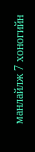манлайлж 7 хоногийн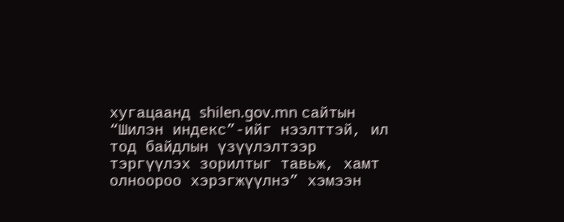хугацаанд shilen.gov.mn сайтын “Шилэн индекс”-ийг нээлттэй, ил тод байдлын үзүүлэлтээр тэргүүлэх зорилтыг тавьж, хамт олноороо хэрэгжүүлнэ” хэмээн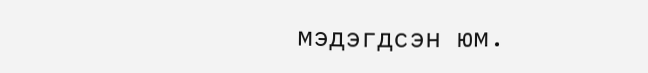мэдэгдсэн юм.